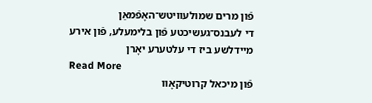פֿון מרים שמולעוויטש־האָפֿמאַן
די לעבנס־געשיכטע פֿון בלימעלע, פֿון אירע מיידלשע ביז די עלטערע יאָרן
Read More
פֿון מיכאל קרוטיקאָוו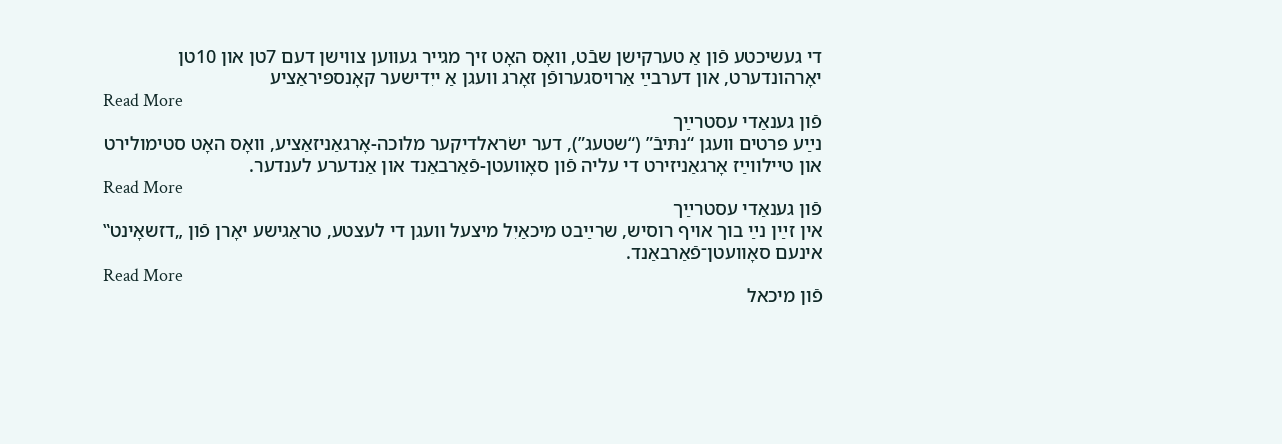די געשיכטע פֿון אַ טערקישן שבֿט, וואָס האָט זיך מגייר געווען צווישן דעם 7טן און 10טן יאָרהונדערט, און דערבײַ אַרויסגערופֿן זאָרג וועגן אַ ייִדישער קאָנספּיראַציע
Read More
פֿון גענאַדי עסטרײַך
נײַע פּרטים וועגן “נתּיבֿ” (“שטעג”), דער ישׂראלדיקער מלוכה-אָרגאַניזאַציע, וואָס האָט סטימולירט און טיילווײַז אָרגאַניזירט די עליה פֿון סאָוועטן-פֿאַרבאַנד און אַנדערע לענדער.
Read More
פֿון גענאַדי עסטרײַך
אין זײַן נײַ בוך אויף רוסיש, שרײַבט מיכאַיִל מיצעל וועגן די לעצטע, טראַגישע יאָרן פֿון „דזשאָינט‟ אינעם סאָוועטן־פֿאַרבאַנד.
Read More
פֿון מיכאל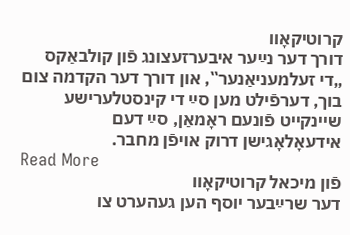קרוטיקאָוו
דורך דער נײַער איבערזעצונג פֿון קולבאַקס „די זעלמעניאַנער‟, און דורך דער הקדמה צום בוך, דערפֿילט מען סײַ די קינסטלערישע שיינקייט פֿונעם ראָמאַן, סײַ דעם אידעאָלאָגישן דרוק אויפֿן מחבר.
Read More
פֿון מיכאל קרוטיקאָוו
דער שרײַבער יוסף הען געהערט צו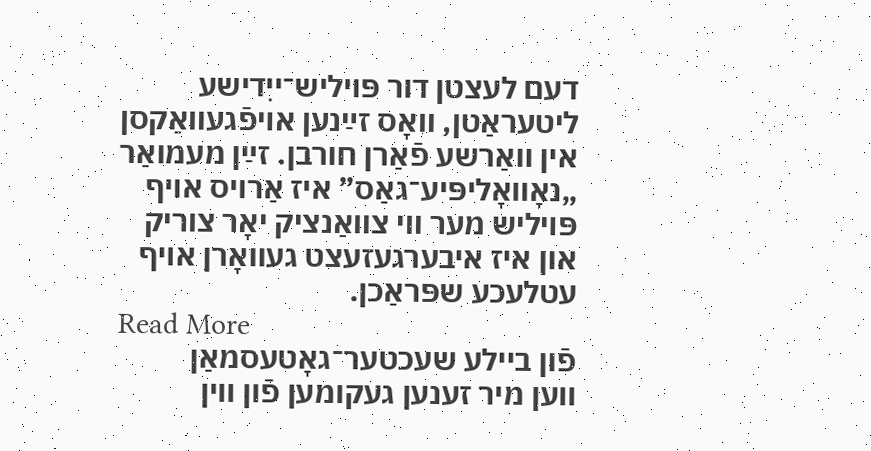דעם לעצטן דור פּױליש־ייִדישע ליטעראַטן, װאָס זײַנען אױפֿגעװאַקסן אין װאַרשע פֿאַרן חורבן. זײַן מעמואַר „נאָװאָליפּיע־גאַס” איז אַרױס אױף פּױליש מער װי צװאַנציק יאָר צוריק און איז איבערגעזעצט געװאָרן אױף עטלעכע שפּראַכן.
Read More
פֿון ביילע שעכטער־גאָטעסמאַן
ווען מיר זענען געקומען פֿון ווין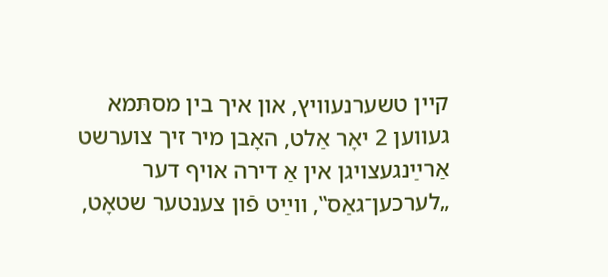קיין טשערנעוויץ, און איך בין מסתּמא געווען 2 יאָר אַלט, האָבן מיר זיך צוערשט אַרײַנגעצויגן אין אַ דירה אויף דער „לערכען־גאַס‟, ווײַט פֿון צענטער שטאָט,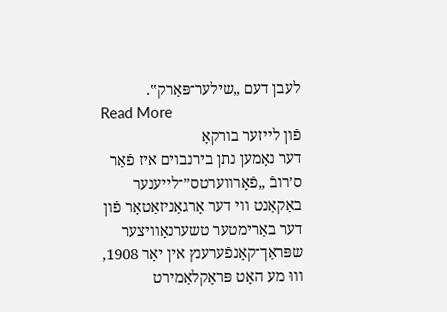לעבן דעם „שילער־פּאַרק‟.
Read More
פֿון לייזער בורקאָ
דער נאָמען נתן בירנבוים איז פֿאַר ס׳רובֿ „פֿאָרווערטס”־לייענער באַקאַנט ווי דער אָרגאַניזאַטאָר פֿון דער באַרימטער טשערנאָוויצער שפּראַך־קאָנפֿערענץ אין יאָר 1908, וווּ מע האָט פּראָקלאַמירט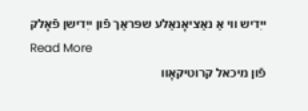ייִדיש ווי אַ נאַציאָנאַלע שפּראַך פֿון ייִדישן פֿאָלק
Read More
פֿון מיכאל קרוטיקאָוו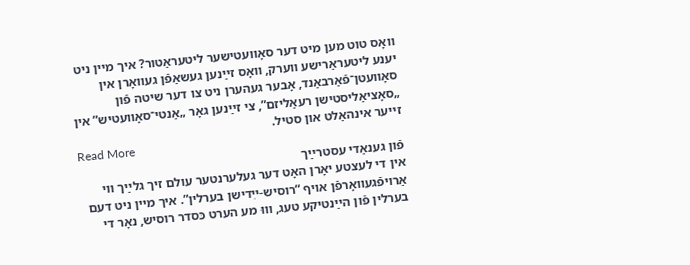װאָס טוט מען מיט דער סאָװעטישער ליטעראַטור? איך מײן ניט יענע ליטעראַרישע װערק, װאָס זײַנען געשאַפֿן געװאָרן אין סאָװעטן־פֿאַרבאַנד, אָבער געהערן ניט צו דער שיטה פֿון „סאָציאַליסטישן רעאַליזם”, צי זײַנען גאָר „אַנטי־סאָװעטיש” אין זײער אינהאַלט און סטיל.
Read More
פֿון גענאַדי עסטרײַך
אין די לעצטע יאָרן האָט דער געלערנטער עולם זיך גלײַך ווי אַרויפֿגעוואָרפֿן אויף “רוסיש-ייִדישן בערלין”. איך מיין ניט דעם בערלין פֿון הײַנטיקע טעג, וווּ מע הערט כּסדר רוסיש, נאָר די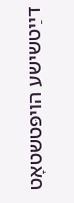דײַטשישע הויפּטשטאָט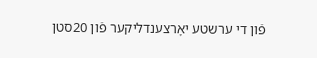פֿון די ערשטע יאָרצענדליקער פֿון 20סטן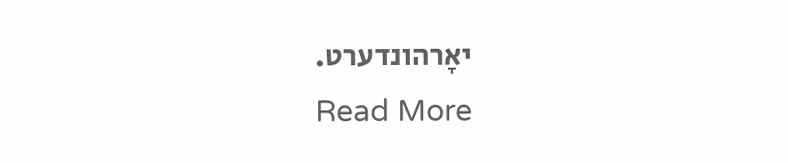יאָרהונדערט.
Read More